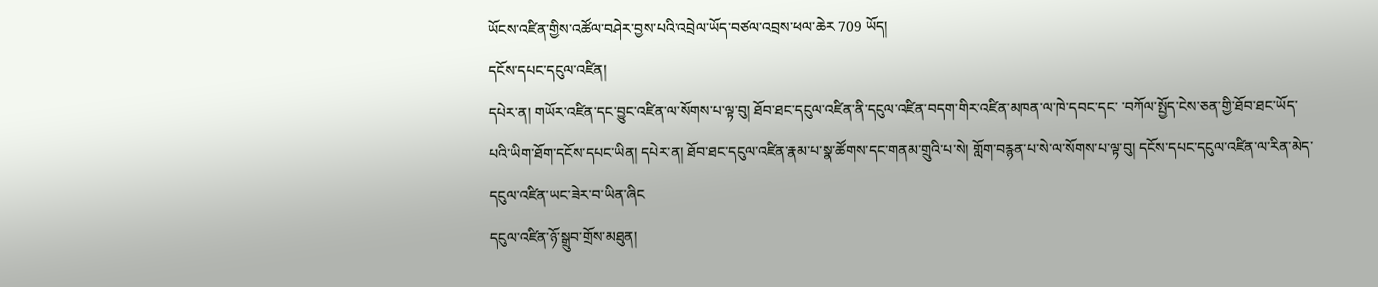ཡོངས་འཛིན་གྱིས་འཚོལ་བཤེར་བྱས་པའི་འབྲེལ་ཡོད་བཙལ་འབྲས་ཕལ་ཆེར 709 ཡོད།
དངོས་དཔང་དངུལ་འཛིན།
དཔེར་ན། གཡོར་འཛིན་དང་བྱུང་འཛིན་ལ་སོགས་པ་ལྟ་བུ། ཐོབ་ཐང་དངུལ་འཛིན་ནི་དངུལ་འཛིན་བདག་གིར་འཛིན་མཁན་ལ་ཁེ་དབང་དང་ ་བཀོལ་སྤྱོད་ངེས་ཅན་གྱི་ཐོབ་ཐང་ཡོད་པའི་ཡིག་ཐོག་དངོས་དཔང་ཡིན། དཔེར་ན། ཐོབ་ཐང་དངུལ་འཛིན་རྣམ་པ་སྣ་ཚོགས་དང་གནམ་གྲུའི་པ་སེ། གློག་བརྙན་པ་སེ་ལ་སོགས་པ་ལྟ་བུ། དངོས་དཔང་དངུལ་འཛིན་ལ་རིན་མེད་དངུལ་འཛིན་ཡང་ཟེར་བ་ཡིན་ཞིང
དངུལ་འཛིན་ཉོ་སྒྲུབ་གྲོས་མཐུན།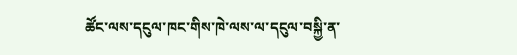ཚོང་ལས་དངུལ་ཁང་གིས་ཁེ་ལས་ལ་དངུལ་བསྐྱི་ན་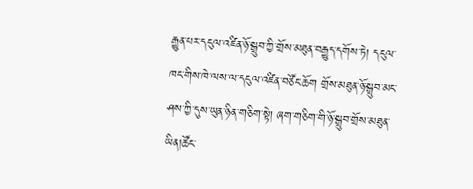རྒྱུན་པར་དངུལ་འཛིན་ཉོ་སྒྲུབ་ཀྱི་གྲོས་མཐུན་བརྒྱུད་དགོས་ཏེ། དངུལ་ཁང་གིས་ཁེ་ལས་ལ་དངུལ་འཛིན་བཙོང་ཆོག གྲོས་མཐུན་ཉོ་སྒྲུབ་མང་ཤས་ཀྱི་དུས་ཡུན་ཉིན་གཅིག་སྟེ། ཞག་གཅིག་གི་ཉོ་སྒྲུབ་གྲོས་མཐུན་ཡིན།ཚོང་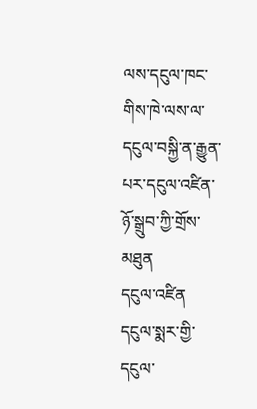ལས་དངུལ་ཁང་གིས་ཁེ་ལས་ལ་དངུལ་བསྐྱི་ན་རྒྱུན་པར་དངུལ་འཛིན་ཉོ་སྒྲུབ་ཀྱི་གྲོས་མཐུན
དངུལ་འཛིན
དངུལ་སྨར་གྱི་དངུལ་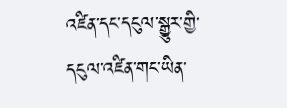འཛིན་དང་དངུལ་སྒྱུར་གྱི་དངུལ་འཛིན་གང་ཡིན་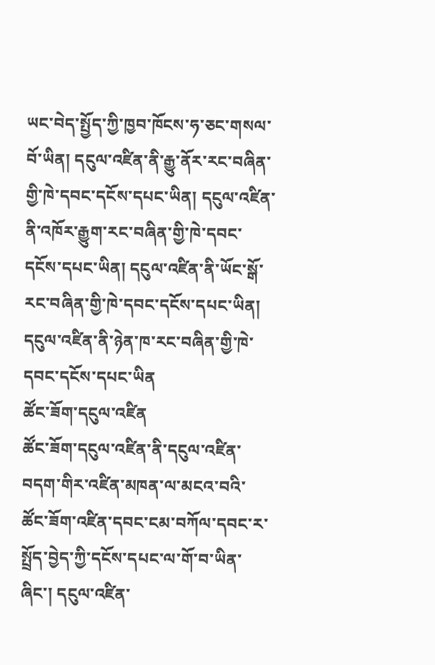ཡང་བེད་སྤྱོད་ཀྱི་ཁྱབ་ཁོངས་ཧ་ཅང་གསལ་བོ་ཡིན། དངུལ་འཛིན་ནི་རྒྱུ་ནོར་རང་བཞིན་གྱི་ཁེ་དབང་དངོས་དཔང་ཡིན། དངུལ་འཛིན་ནི་འཁོར་རྒྱུག་རང་བཞིན་གྱི་ཁེ་དབང་དངོས་དཔང་ཡིན། དངུལ་འཛིན་ནི་ཡོང་སྒོ་རང་བཞིན་གྱི་ཁེ་དབང་དངོས་དཔང་ཡིན། དངུལ་འཛིན་ནི་ཉེན་ཁ་རང་བཞིན་གྱི་ཁེ་དབང་དངོས་དཔང་ཡིན
ཚོང་ཟོག་དངུལ་འཛིན
ཚོང་ཟོག་དངུལ་འཛིན་ནི་དངུལ་འཛིན་བདག་གིར་འཛིན་མཁན་ལ་མངའ་བའི་ཚོང་ཟོག་འཛིན་དབང་ངམ་བཀོལ་དབང་ར་སྤྲོད་བྱེད་ཀྱི་དངོས་དཔང་ལ་གོ་བ་ཡིན་ཞིང་། དངུལ་འཛིན་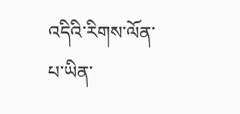འདིའི་རིགས་ལོན་པ་ཡིན་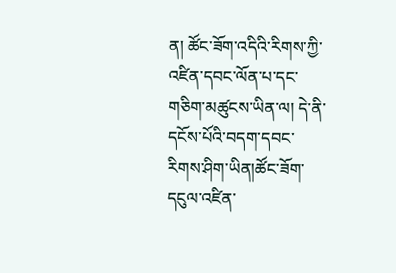ན། ཚོང་ཟོག་འདིའི་རིགས་ཀྱི་འཛིན་དབང་ལོན་པ་དང་གཅིག་མཚུངས་ཡིན་ལ། དེ་ནི་དངོས་པོའི་བདག་དབང་རིགས་ཤིག་ཡིན།ཚོང་ཟོག་དངུལ་འཛིན་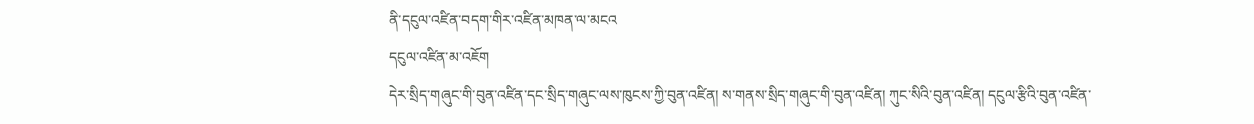ནི་དངུལ་འཛིན་བདག་གིར་འཛིན་མཁན་ལ་མངའ
དངུལ་འཛིན་མ་འཇོག
དེར་སྲིད་གཞུང་གི་བུན་འཛིན་དང་སྲིད་གཞུང་ལས་ཁུངས་ཀྱི་བུན་འཛིན། ས་གནས་སྲིད་གཞུང་གི་བུན་འཛིན། ཀུང་སིའི་བུན་འཛིན། དངུལ་རྩིའི་བུན་འཛིན་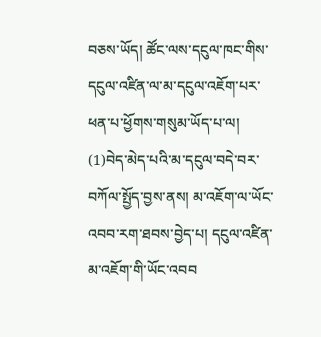བཅས་ཡོད། ཚོང་ལས་དངུལ་ཁང་གིས་དངུལ་འཛིན་ལ་མ་དངུལ་འཇོག་པར་ཕན་པ་ཕྱོགས་གསུམ་ཡོད་པ་ལ། (1)བེད་མེད་པའི་མ་དངུལ་བདེ་བར་བཀོལ་སྤྱོད་བྱས་ནས། མ་འཇོག་ལ་ཡོང་འབབ་རག་ཐབས་བྱེད་པ། དངུལ་འཛིན་མ་འཇོག་གི་ཡོང་འབབ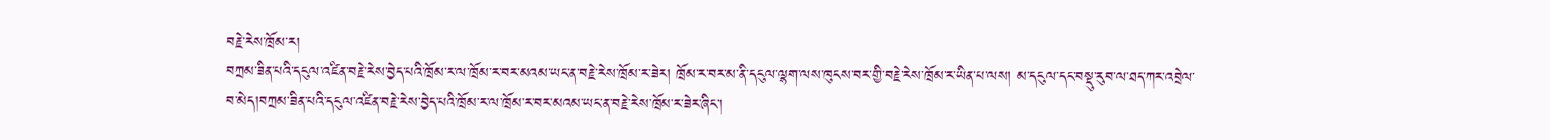བརྗེ་རེས་ཁྲོམ་ར།
བཀྲམ་ཟིན་པའི་དངུལ་འཛིན་བརྗེ་རེས་བྱེད་པའི་ཁྲོམ་ར་ལ་ཁྲོམ་ར་བར་མའམ་ཡང་ན་བརྗེ་རེས་ཁྲོམ་ར་ཟེར། ཁྲོམ་ར་བར་མ་ནི་དངུལ་ལྷག་ལས་ཁུངས་བར་གྱི་བརྗེ་རེས་ཁྲོམ་ར་ཡིན་པ་ལས། མ་དངུལ་དང་བསྡུ་རུབ་ལ་ཐད་ཀར་འབྲེལ་བ་མེད།བཀྲམ་ཟིན་པའི་དངུལ་འཛིན་བརྗེ་རེས་བྱེད་པའི་ཁྲོམ་ར་ལ་ཁྲོམ་ར་བར་མའམ་ཡང་ན་བརྗེ་རེས་ཁྲོམ་ར་ཟེར་ཞིང་།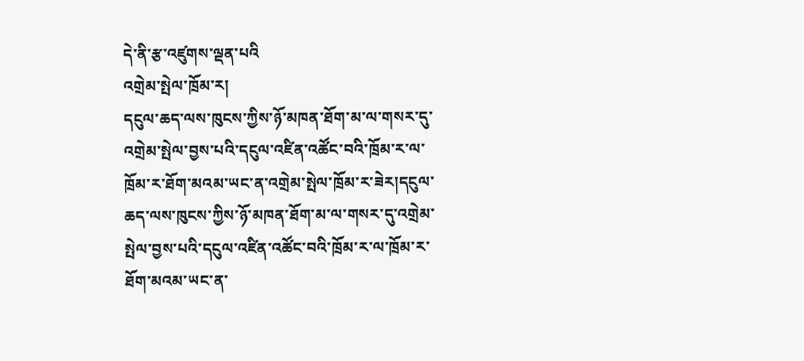དེ་ནི་རྩ་འཛུགས་ལྡན་པའི
འགྲེམ་སྤེལ་ཁྲོམ་ར།
དངུལ་ཆད་ལས་ཁུངས་ཀྱིས་ཉོ་མཁན་ཐོག་མ་ལ་གསར་དུ་འགྲེམ་སྤེལ་བྱས་པའི་དངུལ་འཛིན་འཚོང་བའི་ཁྲོམ་ར་ལ་ཁྲོམ་ར་ཐོག་མའམ་ཡང་ན་འགྲེམ་སྤེལ་ཁྲོམ་ར་ཟེར།དངུལ་ཆད་ལས་ཁུངས་ཀྱིས་ཉོ་མཁན་ཐོག་མ་ལ་གསར་དུ་འགྲེམ་སྤེལ་བྱས་པའི་དངུལ་འཛིན་འཚོང་བའི་ཁྲོམ་ར་ལ་ཁྲོམ་ར་ཐོག་མའམ་ཡང་ན་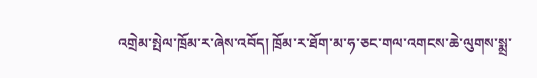འགྲེམ་སྤེལ་ཁྲོམ་ར་ཞེས་འབོད། ཁྲོམ་ར་ཐོག་མ་ཧ་ཅང་གལ་འགངས་ཆེ་ལུགས་སྨྲ་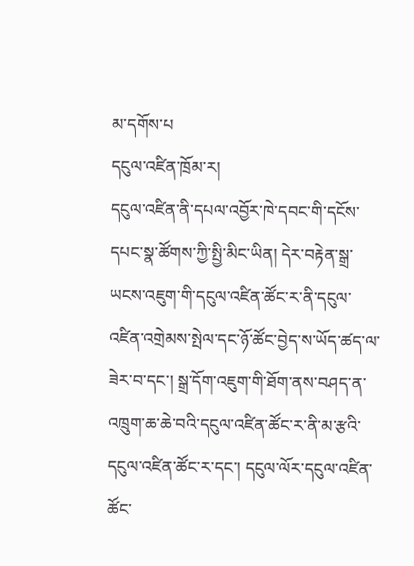མ་དགོས་པ
དངུལ་འཛིན་ཁྲོམ་ར།
དངུལ་འཛིན་ནི་དཔལ་འབྱོར་ཁེ་དབང་གི་དངོས་དཔང་སྣ་ཚོགས་ཀྱི་སྤྱི་མིང་ཡིན། དེར་བརྟེན་སྒྲ་ཡངས་འཇུག་གི་དངུལ་འཛིན་ཚོང་ར་ནི་དངུལ་འཛིན་འགྲེམས་སྤེལ་དང་ཉོ་ཚོང་བྱེད་ས་ཡོད་ཚད་ལ་ཟེར་བ་དང་། སྒྲ་དོག་འཇུག་གི་ཐོག་ནས་བཤད་ན་འཁྲུག་ཆ་ཆེ་བའི་དངུལ་འཛིན་ཚོང་ར་ནི་མ་རྩའི་དངུལ་འཛིན་ཚོང་ར་དང་། དངུལ་ལོར་དངུལ་འཛིན་ཚོང་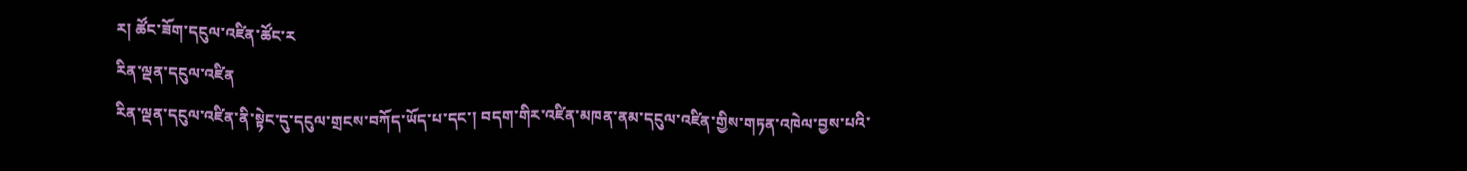ར། ཚོང་ཟོག་དངུལ་འཛིན་ཚོང་ར
རིན་ལྡན་དངུལ་འཛིན
རིན་ལྡན་དངུལ་འཛིན་ནི་སྟེང་དུ་དངུལ་གྲངས་བཀོད་ཡོད་པ་དང་། བདག་གིར་འཛིན་མཁན་ནམ་དངུལ་འཛིན་གྱིས་གཏན་འཁེལ་བྱས་པའི་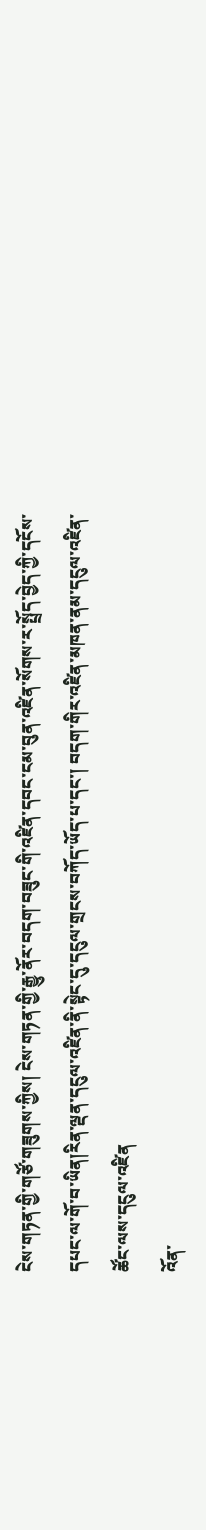ངེས་གཏན་གྱི་གཙོ་གཟུགས་ཀྱིས། ངེས་གཏན་གྱི་རྒྱུ་ནོར་བདག་བཟུང་གི་འཛིན་དབང་ངམ་བུན་འཛིན་སོགས་ར་སྤྲོད་བྱེད་ཀྱི་དངོས་དཔང་ལ་གོ་བ་ཡིན།རིན་ལྡན་དངུལ་འཛིན་ནི་སྟེང་དུ་དངུལ་གྲངས་བཀོད་ཡོད་པ་དང་། བདག་གིར་འཛིན་མཁན་ནམ་དངུལ་འཛིན་
ཚོང་ལས་དངུལ་འཛིན
འོན་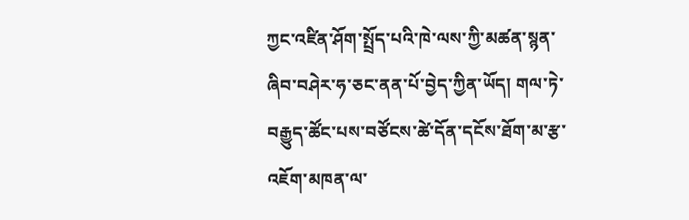ཀྱང་འཛིན་ཤོག་སྤྲོད་པའི་ཁེ་ལས་ཀྱི་མཚན་སྙན་ཞིབ་བཤེར་ཧ་ཅང་ནན་པོ་བྱེད་ཀྱིན་ཡོད། གལ་ཏེ་བརྒྱུད་ཚོང་པས་བཙོངས་ཚེ་དོན་དངོས་ཐོག་མ་རྩ་འཇོག་མཁན་ལ་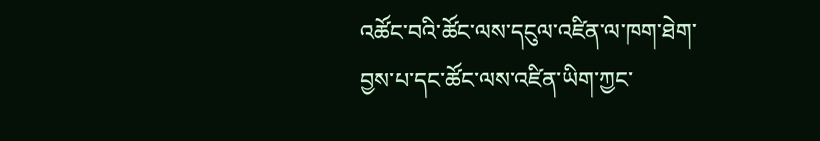འཚོང་བའི་ཚོང་ལས་དངུལ་འཛིན་ལ་ཁག་ཐེག་བྱས་པ་དང་ཚོང་ལས་འཛིན་ཡིག་ཀྱང་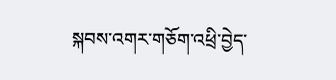སྐབས་འགར་གཅོག་འཕྲི་བྱེད་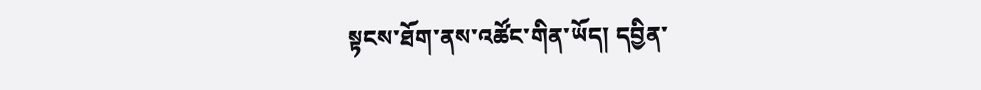སྟངས་ཐོག་ནས་འཚོང་གིན་ཡོད། དབྱིན་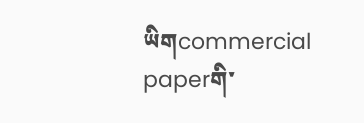ཡིགcommercial paperགི་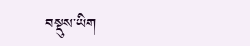བསྡུས་ཡིག